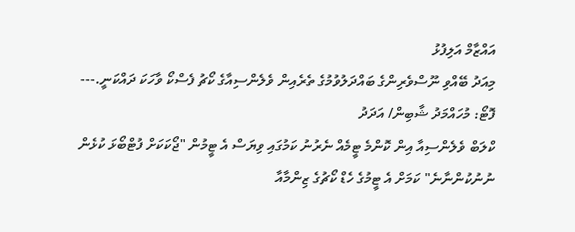އައްޒާމް އަލިފުޅު
މިއަދު ބޭއްވި ނޫސްވެރިންގެ ބައްދަލުވުމުގެ ތެރެއިން ވެލެންސިއާގެ ކޯޗު ފެސްކޯ ވާހަކަ ދައްކަނީ.--- ފޮޓޯ: މުހައްމަދު ޝާބިން/ އަދަދު
ކްލަބް ވެލެންސިއާ އިން ކޮންމެ ޓީމެއް ނެރުނު ކަމުގައި ވިޔަސް އެ ޓީމުން "ޖޯކަކަށް ފުޓްބޯޅަ ކުޅެން ނުނުކުންނާނެ" ކަމަށް އެ ޓީމުގެ ހެޑް ކޯޗުގެ ޒިންމާއާ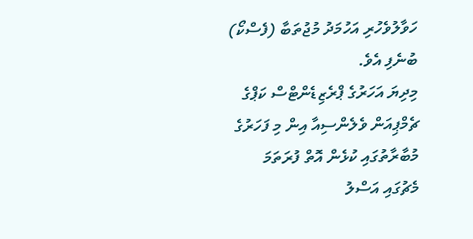ހަވާލުވެހުރި އަހުމަދު މުޖުތަބާ (ފެސްކޯ) ބުނެފި އެވެ.
މިދިޔަ އަހަރުގެ ޕްރެޒިޑެންޓްސް ކަޕްގެ ޗެމްޕިއަން ވެލެންސިއާ އިން މި ފަހަރުގެ މުބާރާތުގައި ކުޅެން އޮތް ފުރަތަމަ މެޗުގައި އަސްލު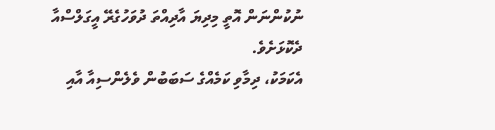ނުކުންނަން އޮތީ މިދިޔަ އާދިއްތަ ދުވަހުގެރޭ އީގަލްސްއާ ދެކޮޅަށެވެ.
އެކަމަކު، ދިމާވި ކަމެއްގެ ސަބަބުން ވެލެންސިއާ އާއި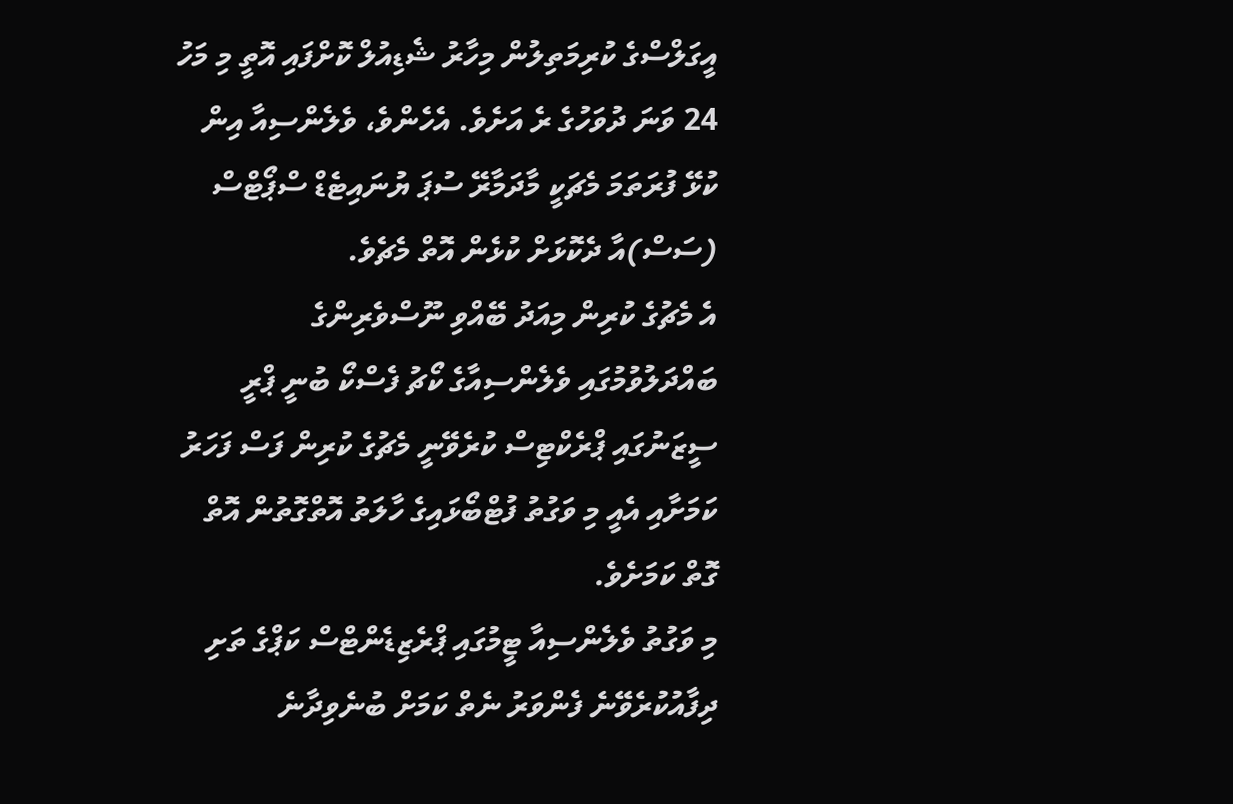އީގަލްސްގެ ކުރިމަތިލުން މިހާރު ޝެޑިއުލް ކޮށްފައި އޮތީ މި މަހު 24 ވަނަ ދުވަހުގެ ރެ އަށެވެ. އެހެންވެ، ވެލެންސިއާ އިން ކުޅޭ ފުރަތަމަ މެޗަކީ މާދަމާރޭ ސުޕަ ޔުނައިޓެޑް ސްޕޯޓްސް (ސަސް)އާ ދެކޮޅަށް ކުޅެން އޮތް މެޗެވެ.
އެ މެޗުގެ ކުރިން މިއަދު ބޭއްވި ނޫސްވެރިންގެ ބައްދަލުވުމުގައި ވެލެންސިއާގެ ކޯޗު ފެސްކޯ ބުނީ ޕްރީ ސީޒަނުގައި ޕްރެކްޓިސް ކުރެވޭނީ މެޗުގެ ކުރިން ފަސް ފަހަރު ކަމަށާއި އެއީ މި ވަގުތު ފުޓްބޯޅައިގެ ހާލަތު އޮތްގޮތުން އޮތް ގޮތް ކަމަށެވެ.
މި ވަގުތު ވެލެންސިއާ ޓީމުގައި ޕްރެޒިޑެންޓްސް ކަޕްގެ ތަށި ދިފާއުކުރެވޭނެ ފެންވަރު ނެތް ކަމަށް ބުނެވިދާނެ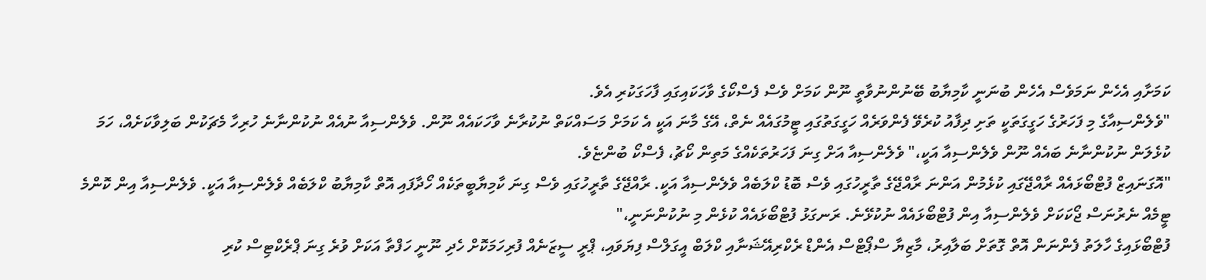ކަމަށާއި އެހެން ނަމަވެސް އެހެން ބުނަނީ ކާމިޔާބު ބޭނުންނުވާތީ ނޫން ކަމަށް ވެސް ފެސްކޯގެ ވާހަކައިގައި ފާހަގަކުރި އެވެ.
"ވެލެންސިއާގެ މި ފަހަރުގެ ހަގީގަތަކީ ތަށި ދިފާއު ކުރެވޭ ފެންވަރެއް ހަގީގަތުގައި ޓީމުގައެއް ނެތް، އޭގެ މާނަ އަކީ އެ ކަމަށް މަސައްކަތް ނުކުރާނެ ވާހަކައެއް ނޫން. ވެލެންސިއާ ނުއެއް ނުކުންނާނެ ހުރިހާ މެޗަކުން ބަލިވާކަށެއް، ހަމަ ކުޅެލަން ނުކުންނާނެ ބައެއް ނޫން ވެލެންސިއާ އަކީ،" ވެލެންސިއާ އަށް ގިނަ ފަހަރުތަކެއްގެ މަތިން ކޯޗު، ފެސްކޯ ބުންޏެވެ.
"އޮގަނައިޒް ފުޓްބޯޅައެއް ރާއްޖޭގައި ކުޅެމުން އަންނަ ރާއްޖޭގެ ތާރީހުގައި ވެސް ބޮޑު ކްލަބެއް ވެލެންސިއާ އަކީ. ރާއްޖޭގެ ތާރީހުގައި ވެސް ގިނަ ކާމިޔާބީތަކެއް ހޯދާފައި އޮތް ކާމިޔާބު ކްލަބެއް ވެލެންސިއާ އަކީ. ވެލެންސިއާ އިން ކޮންމެ ޓީމެއް ނެރުނަސް ޖޯކަކަށް ވެލެންސިއާ އިން ފުޓްބޯޅައެއް ނުކުޅޭނެ. ރަނގަޅު ފުޓްބޯޅައެއް ކުޅެން މި ނުކުންނަނީ،"
ފުޓްބޯޅައިގެ ހާލަތު ފެންނަން އޮތް ގޮތަށް ބަލާއިރު، މާޒިޔާ ސްޕޯޓްސް އެންޑް ރެކްރިއޭޝަނާއި ކްލަބް އީގަލްސް ފިޔަވައި، ޕްރީ ސީޒަނެއް ފުރިހަމަކޮށް ހެދި ނޫނީ ހަފްތާ އަކަށް ވުރެ ގިނަ ޕްރެކްޓިސް ކުރި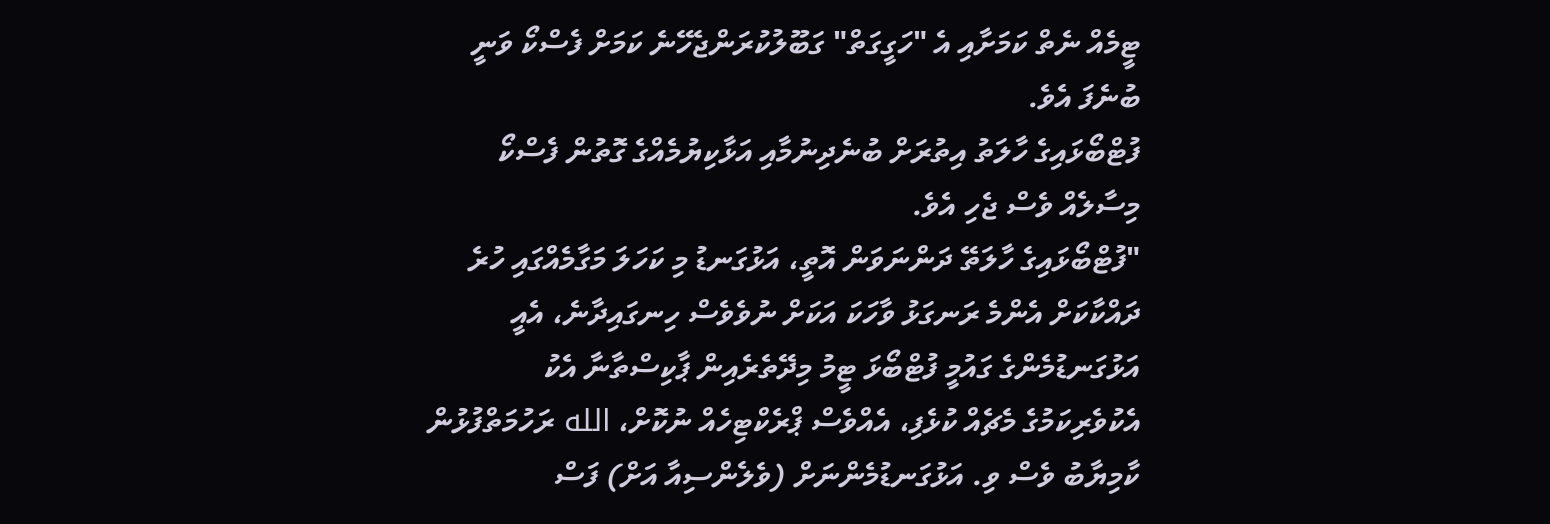ޓީމެއް ނެތް ކަމަށާއި އެ "ހަގީގަތް" ގަބޫލުކުރަންޖެހޭނެ ކަމަށް ފެސްކޯ ވަނީ ބުނެފަ އެވެ.
ފުޓްބޯޅައިގެ ހާލަތު އިތުރަށް ބުނެދިނުމާއި އަޅާކިޔުމެއްގެ ގޮތުން ފެސްކޯ މިސާލެއް ވެސް ޖެހި އެވެ.
"ފުޓްބޯޅައިގެ ހާލަތޭ ދަންނަވަން އޮތީ، އަޅުގަނޑު މި ކަހަލަ މަގާމެއްގައި ހުރެ ދައްކާކަށް އެންމެ ރަނގަޅު ވާހަކަ އަކަށް ނުވެވެސް ހިނގައިދާނެ، އެއީ އަޅުގަނޑުމެންގެ ގައުމީ ފުޓްބޯޅަ ޓީމު މިދޭތެރެއިން ޕާކިސްތާނާ އެކު އެކުވެރިކަމުގެ މެޗެއް ކުޅެފި، އެއްވެސް ޕްރެކްޓިހެއް ނުކޮށް، الله ރަހުމަތްފުޅުން ކާމިޔާބު ވެސް ވި. އަޅުގަނޑުމެންނަށް (ވެލެންސިއާ އަށް) ފަސް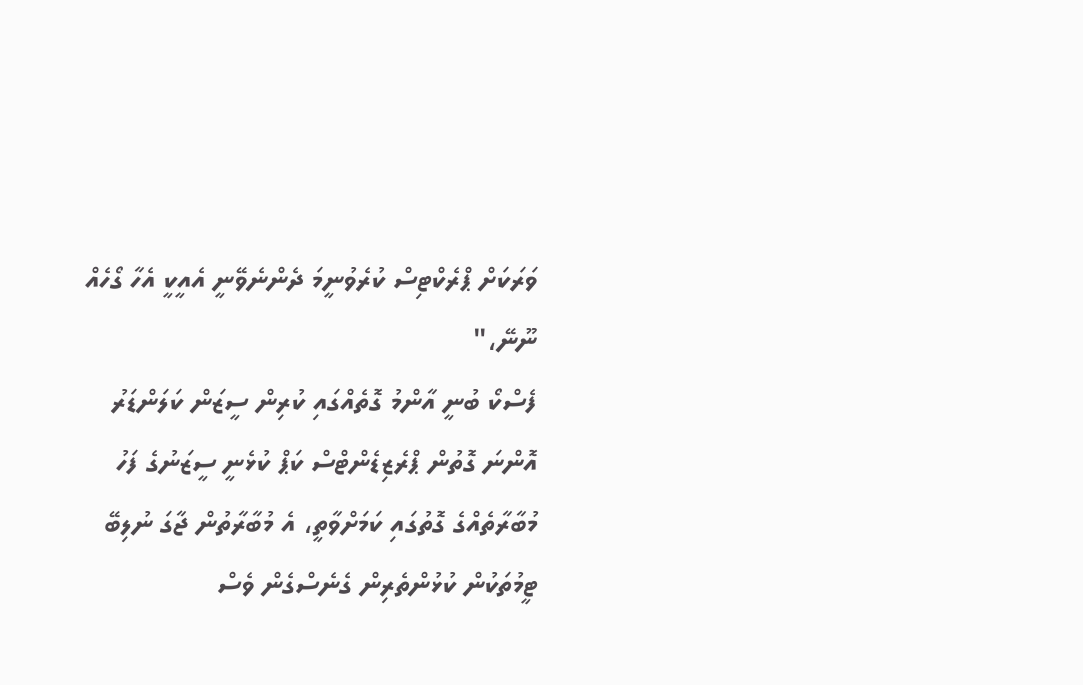ވަރަކަށް ޕްރެކްޓިސް ކުރެވުނީމަ ދެންނެވޭނީ އެއީކީ އެހާ ގޯހެއް ނޫނޭ،"
ފެސްކޯ ބުނީ އާންމު ގޮތެއްގައި ކުރިން ސީޒަން ކަލަންޑަރު އޮންނަ ގޮތުން ޕްރެޒިޑެންޓްސް ކަޕް ކުޅެނީ ސީޒަނުގެ ފަހު މުބާރާތެއްގެ ގޮތުގައި ކަމަށްވާތީ، އެ މުބާރާތުން ޖާގަ ނުލިބޭ ޓީމުތަކުން ކުޅުންތެރިން ގެނެސްގެން ވެސް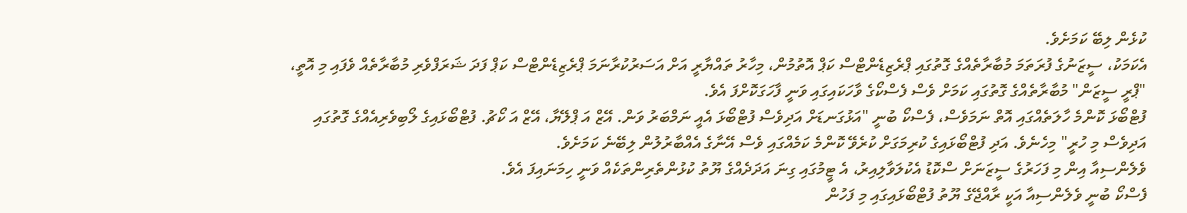ކުޅެން ލިބޭ ކަމަށެވެ.
އެކަމަކު، ސީޒަނުގެ ފުރަތަމަ މުބާރާތެއްގެ ގޮތުގައި ޕްރެޒިޑެންޓްސް ކަޕް އޮތުމުން، މިހާރު ތައްޔާރީ އަށް އަސަރުކުރާނަމަ ޕްރެޒިޑެންޓްސް ކަޕް ފަދަ ޝަރަފްވެރި މުބާރާތެއް ވެފައި މި އޮތީ، "ޕްރީ ސީޒަން" މުބާރާތެއްގެ ގޮތުގައި ކަމަށް ވެސް ފެސްކޯގެ ވާހަކައިގައި ވަނީ ފާހަގަކޮށްފަ އެވެ.
ފުޓްބޯޅަ ކޮންމެ ހާލަތެއްގައި އޮތް ނަމަވެސް، ފެސްކޯ ބުނީ "އަޅުގަނޑަށް އަދިވެސް ފުޓްބޯޅަ އެއީ ނަމްބަރު ވަން. އޭޒް އަ ޕްލޭޔާ، އޭޒް އަ ކޯޗު. ފުޓްބޯޅައިގެ ލޯބިވެރިއެއްގެ ގޮތުގައި އަދިވެސް މި ހުރީ" މިހެނެވެ. އަދި ފުޓްބޯޅައިގެ ކުރިމަގަށް ކުރެވޭ ކޮންމެ ކަމެއްގައި ވެސް އޭނާގެ އެއްބާރުލުން ލިބޭނެ ކަމަށެވެ.
ވެލެންސިއާ އިން މި ފަހަރުގެ ސީޒަނަށް ސްކޮޑު އެކުލަވާލިއިރު، އެ ޓީމުގައި ގިނަ އަދަދެއްގެ ޔޫތު ކުޅުންތެރިންތަކެއް ވަނީ ހިމަނައިފަ އެވެ.
ފެސްކޯ ބުނީ ވެލެންސިއާ އަކީ ރާއްޖޭގެ ޔޫތު ފުޓްބޯޅައިގައި މި ފަހުން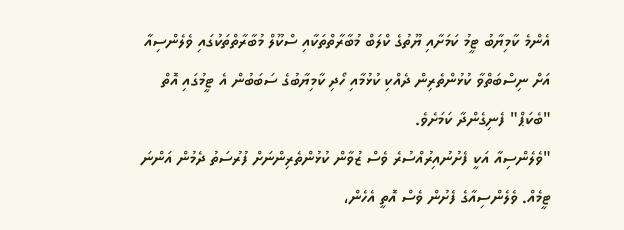އެންމެ ކާމިޔާބު ޓީމު ކަމަށާއި ޔޫތުގެ ކްލަބް މުބާރާތްތަކާއި ސްކޫލް މުބާރާތްތަކުގައި ވެލެންސިއާ އަށް ނިސްބަތްވާ ކުޅުންތެރިން ދެއްކި ކުޅުމާއި ހޯދި ކާމިޔާބުގެ ސަބަބުން އެ ޓީމުގައި އޮތް "ބެކަޕް" ފެނިގެންދާ ކަމަށެވެ.
"ވެލެންސިއާ އަކީ ފެށުނުއިރުއްސުރެ ވެސް ޒުވާން ކުޅުންތެރިންނަށް ފުރުސަތު ދެމުން އަންނަ ޓީމެއް. ވެލެންސިއާގެ ފެށުން ވެސް އޮތީ އެހެން،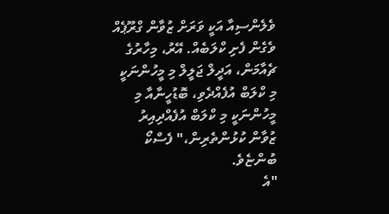ވެލެންސިއާ އަކީ ވަރަށް ޒުވާން ގްރޫޕެއް ވެގެން ފެށި ކްލަބެއް. އޭރު، މިހާރުގެ ޗެއާމަން، އަދީލް ޖަލީލް މި މީހުންނަކީ މި ކްލަބް އުފެއްދެވި، ބޮޑުހީނާއާ މި މީހުންނަކީ މި ކްލަބް އުފެއްދިއިރު ޒުވާން ކުޅުންތެރިން،" ފެސްކޯ ބުންޏެވެ.
"އެ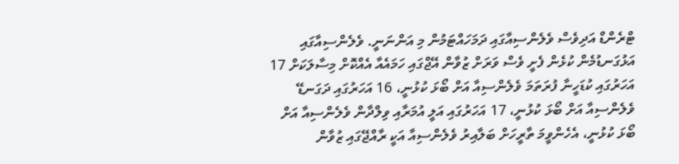ޓްރެންޑް އަދިވެސް ވެލެންސިއާގައި ދަމަހައްޓަމުން މި އަންނަނީ. ވެލެންސިއާގައި އަޅުގަނޑުމެން ކުޅެން ފެށީ ވެސް ވަރަށް ޒުވާން އޭޖްގައި ހަމައެއާ އެއްކޮށް މިސާލަކަށް 17 އަހަރުގައި ކުޑަހީނާ ފުރަތަމަ ވެލެންސިއާ އަށް ބޯޅަ ކުޅުނީ، 16 އަހަރުގައި ދަގަނޑޭ ވެލެންސިއާ އަށް ބޯޅަ ކުޅުނީ، 17 އަހަރުގައި އަލީ އުމަރާއި ވިލްދާން ވެލެންސިއާ އަށް ބޯޅަ ކުޅުނީ، އެހެންވީމަ ތާރީހަށް ބަލާއިރު ވެލެންސިއާ އަކީ ރާއްޖޭގައި ޒުވާން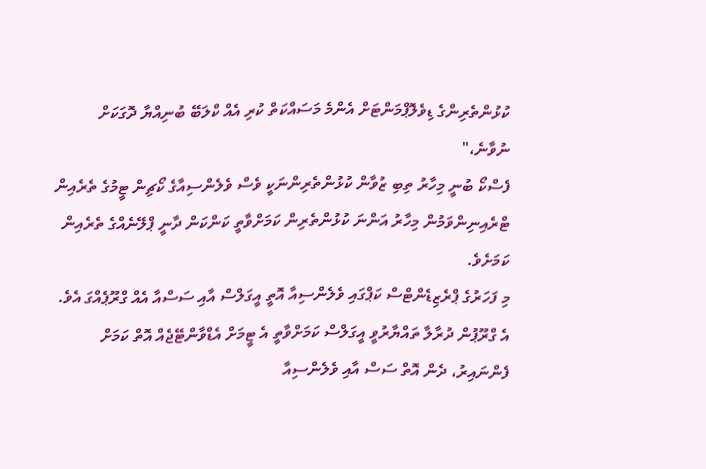ކުޅުންތެރިންގެ ޑިވެލޮޕްމަންޓަށް އެންމެ މަސައްކަތް ކުރި އެއް ކްލަބޭ ބުނިއްޔާ ދޮގަކަށް ނުވާނެ،"
ފެސްކޯ ބުނީ މިހާރު ތިބި ޒުވާން ކުޅުންތެރިންނަކީ ވެސް ވެލެންސިއާގެ ކޯޗިން ޓީމުގެ ތެރެއިން ޓްރެއިނިންވަމުން މިހާރު އަންނަ ކުޅުންތެރިން ކަމަށްވާތީ ކަންކަން ދާނީ ޕްލޭނެއްގެ ތެރެއިން ކަމަށެވެ.
މި ފަހަރުގެ ޕްރެޒިޑެންޓްސް ކަޕްގައި ވެލެންސިއާ އޮތީ އީގަލްސް އާއި ސަސްއާ އެއް ގްރޫޕެއްގަ އެވެ. އެ ގްރޫޕުން ދުރާލާ ތައްޔާރުވީ އީގަލްސް ކަމަށްވާތީ އެ ޓީމަށް އެޑްވާންޓޭޖެއް އޮތް ކަމަށް ފެންނައިރު، ދެން އޮތް ސަސް އާއި ވެލެންސިއާ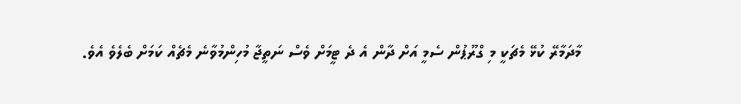މާދަމާރޭ ކުޅޭ މެޗަކީ މި ގްރޫޕުން ސެމީ އަށް ދާން އެ ދެ ޓީމަށް ވެސް ނަތީޖާ މުހިންމުވާނެ މެޗެއް ކަމަށް ބެލެވެ އެވެ.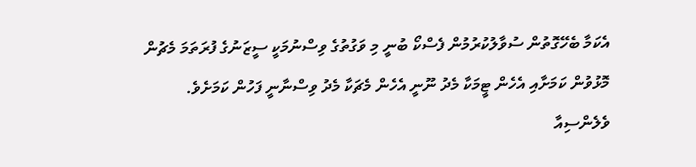އެކަމާ ބެހޭގޮތުން ސުވާލުކުރުމުން ފެސްކޯ ބުނީ މި ވަގުތުގެ ވިސްނުމަކީ ސީޒަނުގެ ފުރަތަމަ މެޗުން މޮޅުވުން ކަމަށާއި އެހެން ޓީމަކާ މެދު ނޫނީ އެހެން މެޗަކާ މެދު ވިސްނާނީ ފަހުން ކަމަށެވެ.
ވެލެންސިއާ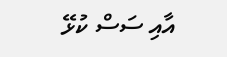އާއި ސަސް ކުޅޭ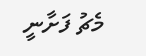މެޗު ފަށާނީ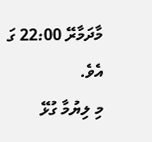މާދަމާރޭ 22:00 ގަ އެވެ.
މި ލިޔުމާ ގުޅޭ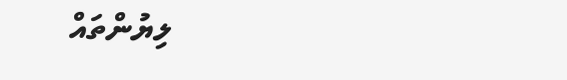ލިޔުންތައް